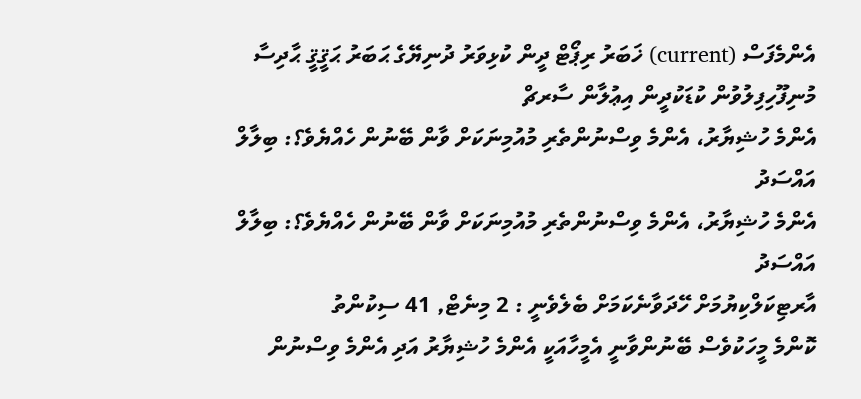އެންމެފަސް (current) ޚަބަރު ރިޕޯޓް ދީން ކުޅިވަރު ދުނިޔޭގެ ޙަބަރު ޙަޤީޤީ ޙާދިސާ މުނިފޫހިފިލުވުން ކުޑަކުދީން އިޢުލާން ސާރޗް
އެންމެ ހުޝިޔާރު، އެންމެ ވިސްނުންތެރި މުއުމިނަކަށް ވާން ބޭނުން ހެއްޔެވެ؟: ބިލާލް އައްސަދު
އެންމެ ހުޝިޔާރު، އެންމެ ވިސްނުންތެރި މުއުމިނަކަށް ވާން ބޭނުން ހެއްޔެވެ؟: ބިލާލް އައްސަދު
އާރޓިކަލްކިޔުމަށް ހޭދަވާނެކަމަށް ބެލެވެނީ : 2 މިނެޓް, 41 ސިކުންތު
ކޮންމެ މީހަކުވެސް ބޭނުންވާނީ އެމީހާއަކީ އެންމެ ހުޝިޔާރު އަދި އެންމެ ވިސްނުން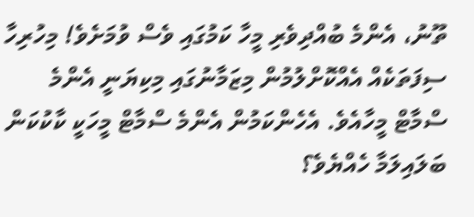ތޫނު، އެންމެ ބުއްދިވެރި މީހާ ކަމުގައި ވެސް ވުމަށެވެ! މިހުރިހާ ސިފަތަކެއް އެއްކޮށްލުމުން މިޒަމާނުގައި މިކިޔަނީ އެންމެ ސްމާޓް މީހާއެވެ. އެހެންކަމުން އެންމެ ސްމާޓް މީހަކީ ކާކުކަން ބަލައިލަމާ ހެއްޔެވެ؟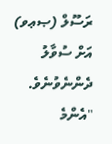ރަސޫލް (ޞޢވ) އަށް ސުވާލު ދެންނެވުނެވެ. "އެންމެ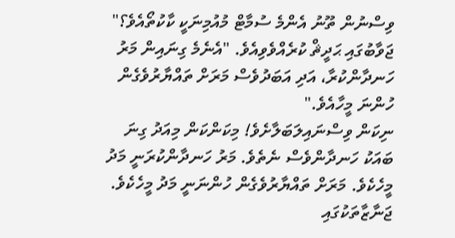ވިސްނުން ތޫނު އެންމެ ސުމާޓް މުއުމިނަކީ ކާކުތޯއެވެ؟" ޖަވާބުގައި ޙަދީޘް ކުރެއްވެވިއެވެ. "އެނެމެ ގިނައިން މަރު ހަނދާންކުރާ، އަދި އަބަދުވެސް މަރަށް ތައްޔާރުވެގެން ހުންނަ މީހާއެވެ."
ނިކަން ވިސްނައިލަބަލާށެވެ! މިކަންކަން މިއަދު ގިނަ ބައަކު ހަނދާންވެސް ނެތެވެ. މަރު ހަނދާންކުރަނީ މަދު މީހެކެވެ. މަރަށް ތައްޔާރުވެގެން ހުންނަނީ މަދު މީހެކެވެ. ޖަނާޒާތަކުގައި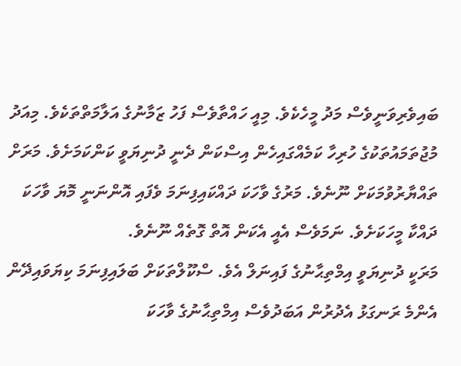ބައިވެރިވަނީވެސް މަދު މީހެކެވެ. މިއީ ހައްތާވެސް ފަހު ޒަމާނުގެ އަލާމަތްތަކެވެ. މިއަދު މުޖުތަމައުތަކުގެ ހުރިހާ ކަމެއްގައިހެން އިސްކަން ދެނީ ދުނިޔަވީ ކަންކަމަށެވެ. މަރަށް ތައްޔާރުވުމަކަށް ނޫނެވެ. މަރުގެ ވާހަކަ ދައްކައިފިނަމަ ވެފައި އޮންނަނީ މޮޔަ ވާހަކަ ދައްކާ މީހަކަށެވެ. ނަމަވެސް އެއީ އެކަން އޮތް ގޮތެއް ނޫނެވެ.
މަރަކީ ދުނިޔަވީ އިމްތިޙާނުގެ ފައިނަލް އެވެ. ސްކޫލްތަކަށް ބަލައިފިނަމަ ކިޔަވައިދޭން އެންމެ ރަނގަޅު އެދުރުން އަބަދުވެސް އިމްތިޙާނުގެ ވާހަކަ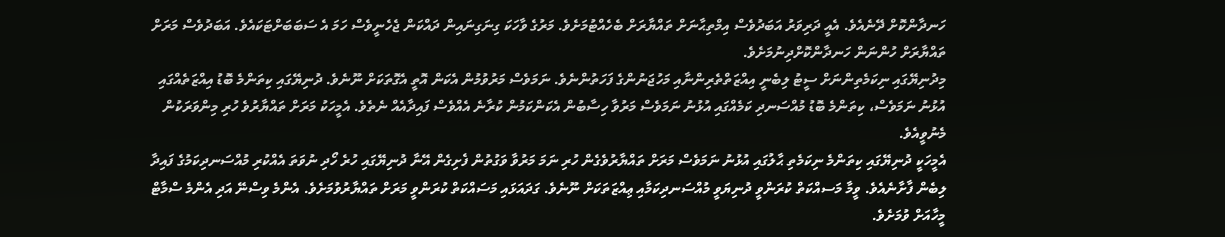ހަނދާންކޮށް ދޭނެއެވެ. އެއީ ދަރިވަރު އަބަދުވެސް އިމްތިޙާނަށް ތައްޔާރަށް ބެހެއްޓުމަށެވެ. މަރުގެ ވާހަކަ ގިނަގިނައިން ދައްކަން ޖެހެނީވެސް ހަމަ އެ ސަބަބަށްޓަކައެވެ. އަބަދުވެސް މަރަށް ތައްޔާރަށް ހުންނަން ހަނދާންކޮށްދިނުމަށެވެ.
މިދުނިޔޭގައި ނިކަމެތިންނަށް ސީޓު ލިބެނީ އިއްޒަތްތެރިންނާއި މަހުޖަނުންގެ ފަހަތުންނެވެ. ނަމަވެސް މަރުވުމުން އެކަން އޮތީ އެގޮތަކަށް ނޫނެވެ. ދުނިޔޭގައި ކިތަންމެ ބޮޑު އިއްޒަތެއްގައި އުޅުނު ނަމަވެސް، ކިތަންމެ ބޮޑު މުއްސަނދި ކަމެއްގައި އުޅުނު ނަމަވެސް މަރުވާ ހިސާބުން އެކަންކަމުން ކުރާނެ އެއްވެސް ފައިދާއެއް ނެތެވެ. އެމީހަކު މަރަށް ތައްޔާރުވެ ހުރި މިންވަރަކުން މެނުވީއެވެ.
އެމީހަކީ ދުނިޔޭގައި ކިތަންމެ ނިކަމެތި ޙާލުގައި އުޅުނު ނަމަވެސް މަރަށް ތައްޔާރުވެގެން ހުރި ނަމަ މަރުވާ ވަގުތުން ފެށިގެން އޭނާ ދުނިޔޭގައި ހުރެ ހޯދި ނުވަތަ އެއްކުރި މުއްސަނދިކަމުގެ ފައިދާ ލިބެން ފާށާނެއެވެ. ވީމާ މަސއްކަތް ކުރަންވީ ދުނިޔަވީ މުއްސަނދިކަމާއި ޢިއްޒަތަކަށް ނޫނެވެ. ގަދައަޅައި މަސައްކަތް ކުރަންވީ މަރަށް ތައްޔާރުވުމަށެވެ. އެންމެ ވިސްނޭ އަދި އެންމެ ސްމާޓް މީހާއަށް ވުމަށެވެ.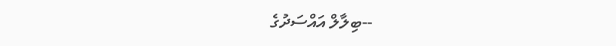--ބިލާލް އައްސަދުގެ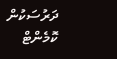ދަރުސަކުން
ކޮމެންޓް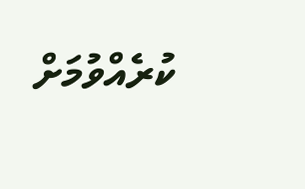ކުރެއްވުމަށް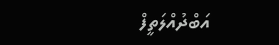އަބްދުއްލަތީފް